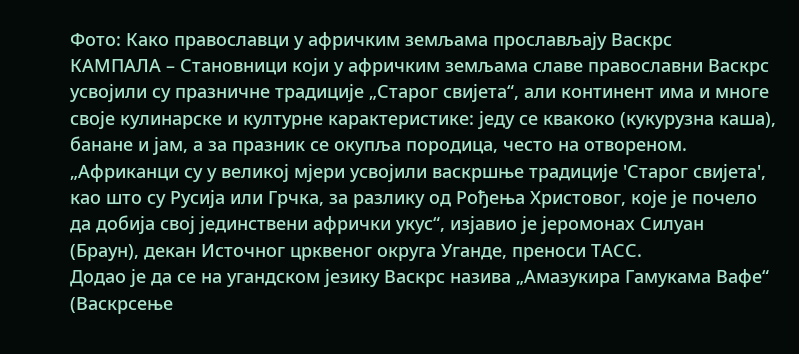Фото: Како православци у афричким земљама прослављају Васкрс
КАМПАЛА – Становници који у афричким земљама славе православни Васкрс усвојили су празничне традиције „Старог свијета“, али континент има и многе своје кулинарске и културне карактеристике: једу се квакоко (кукурузна кашa), банане и јам, а за празник се окупља породица, често на отвореном.
„Африкaнци су у великој мјери усвојили васкршње традиције 'Старог свијета', као што су Русија или Грчка, за разлику од Рођења Христовог, које је почело да добија свој јединствени афрички укус“, изјавио је јеромонах Силуан (Браун), декан Источног црквеног округа Уганде, преноси ТАСС.
Додао је да се на угандском језику Васкрс назива „Амазукира Гамукама Вафе“ (Васкрсење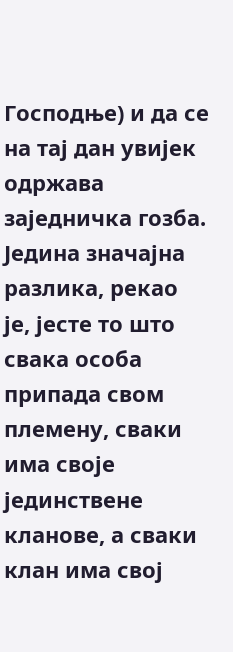Господње) и да се на тај дан увијек одржава заједничка гозба.
Једина значајна разлика, рекао је, јесте то што свака особа припада свом племену, сваки има своје јединствене кланове, а сваки клан има свој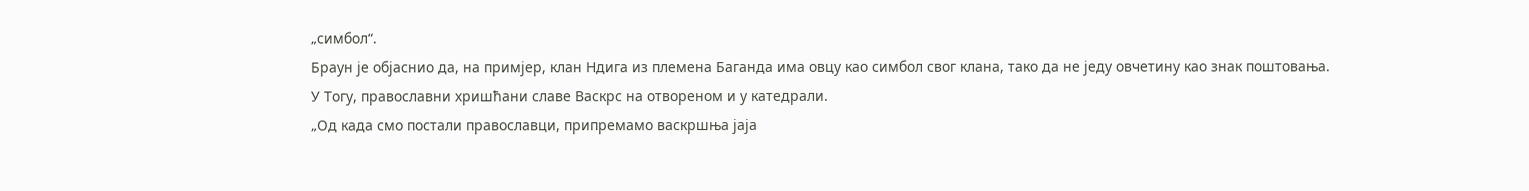„симбол“.
Браун је објаснио да, на примјер, клан Ндига из племена Баганда има овцу као симбол свог клана, тако да не једу овчетину као знак поштовања.
У Тогу, православни хришћани славе Васкрс на отвореном и у катедрали.
„Од када смо постали православци, припремамо васкршња јаја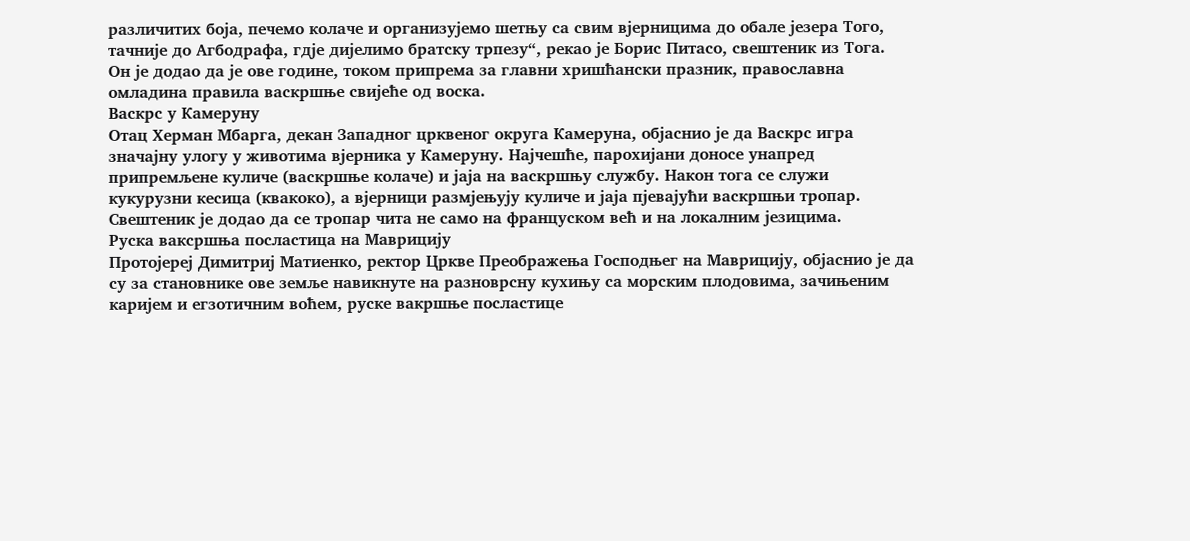различитих боја, печемо колаче и организујемо шетњу са свим вјерницима до обале језера Того, тачније до Агбодрафа, гдје дијелимо братску трпезу“, рекао је Борис Питасо, свештеник из Тога.
Он је додао да је ове године, током припрема за главни хришћански празник, православна омладина правила васкршње свијеће од воска.
Васкрс у Камеруну
Отац Херман Мбарга, декан Западног црквеног округа Камеруна, објаснио је да Васкрс игра значајну улогу у животима вјерника у Камеруну. Најчешће, парохијани доносе унапред припремљене куличе (васкршње колаче) и јаја на васкршњу службу. Након тога се служи кукурузни кесица (квакоко), а вјерници размјењују куличе и јаја пјевајући васкршњи тропар.
Свештеник је додао да се тропар чита не само на француском већ и на локалним језицима.
Руска ваксршња посластица на Маврицију
Протојереј Димитриј Матиенко, ректор Цркве Преображења Господњег на Маврицију, објаснио је да су за становнике ове земље навикнуте на разноврсну кухињу са морским плодовима, зачињеним каријем и егзотичним воћем, руске вакршње посластице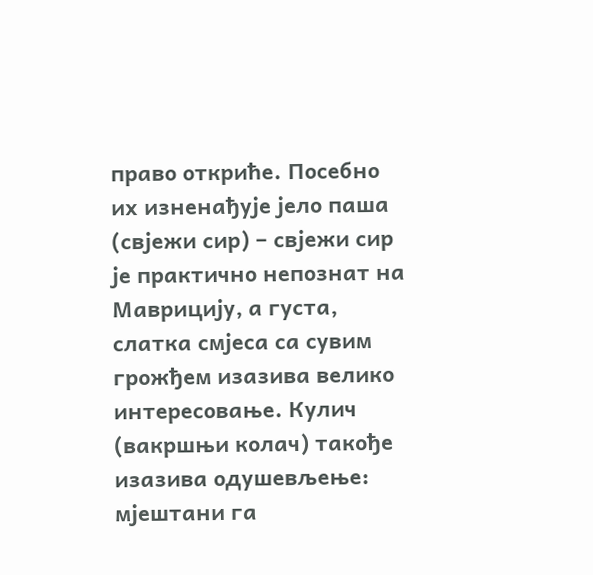право откриће. Посебно их изненађује јело пашa (свјежи сир) – свјежи сир је практично непознат на Маврицију, а густа, слатка смјеса са сувим грожђем изазива велико интересовање. Кулич (вакршњи колач) такође изазива одушевљење: мјештани га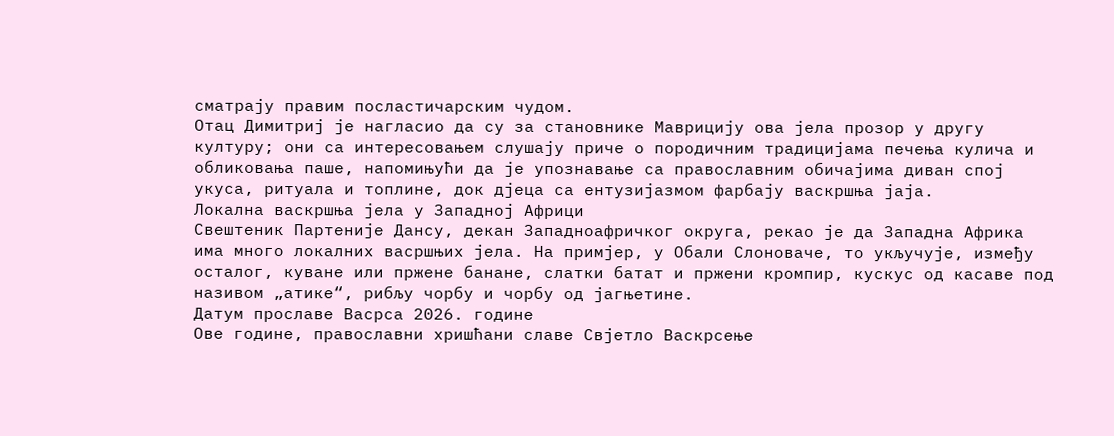сматрају правим посластичарским чудом.
Отац Димитриј је нагласио да су за становнике Маврицију ова јела прозор у другу културу; они са интересовањем слушају приче о породичним традицијама пeчења кулича и обликовања паше, напомињући да је упознавање са православним обичајима диван спој укуса, ритуала и топлине, док дјеца са ентузијазмом фарбају васкршња јаја.
Локална васкршња јела у Западној Африци
Свештеник Партеније Дансу, декан Западноафричког округа, рекао је да Западна Африка има много локалних васршњих јела. На примјер, у Обали Слоноваче, то укључује, између осталог, куване или пржене банане, слатки батат и пржени кромпир, кускус од касаве под називом „атике“, рибљу чорбу и чорбу од јагњетине.
Датум прославе Васрса 2026. године
Ове године, православни хришћани славе Свјетло Васкрсење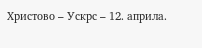Христово – Ускрс – 12. априла.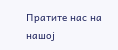Пратите нас на нашој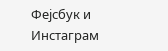Фејсбук и Инстаграм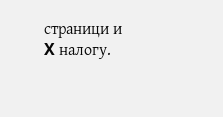страници и X налогу.